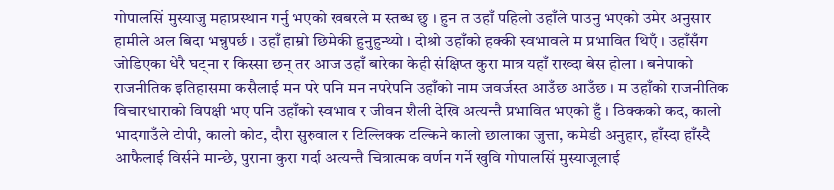गोपालसिं मुस्याजु महाप्रस्थान गर्नु भएको खबरले म स्तब्ध छु । हुन त उहाँ पहिलो उहाँले पाउनु भएको उमेर अनुसार हामीले अल बिदा भन्नुपर्छ । उहाँ हाम्रो छिमेकी हुनुहुन्थ्यो । दोश्रो उहाँको हक्की स्वभावले म प्रभावित थिएँ । उहाँसँग जोडिएका धेरै घट्ना र किस्सा छन् तर आज उहाँ बारेका केही संक्षिप्त कुरा मात्र यहाँ राख्दा बेस होला । बनेपाको राजनीतिक इतिहासमा कसैलाई मन परे पनि मन नपरेपनि उहाँको नाम जवर्जस्त आउँछ आउँछ । म उहाँको राजनीतिक विचारधाराको विपक्षी भए पनि उहाँको स्वभाव र जीवन शैली देखि अत्यन्तै प्रभावित भएको हुँ । ठिक्कको कद, कालो भादगाउँले टोपी, कालो कोट, दौरा सुरुवाल र टिल्लिक्क टल्किने कालो छालाका जुत्ता, कमेडी अनुहार, हाँस्दा हाँस्दै आफैलाई विर्सने मान्छे, पुराना कुरा गर्दा अत्यन्तै चित्रात्मक वर्णन गर्ने खुवि गोपालसिं मुस्याजूलाई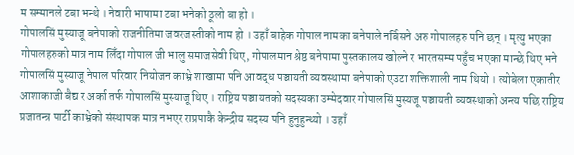म सम्मानले टबा भन्थे । नेवारी भाषामा टबा भनेको ठूलो बा हो ।
गोपालसिं मुस्याजू बनेपाको राजनीतिमा जवरजस्तीको नाम हो । उहाँ बाहेक गोपाल नामका बनेपाले नर्बिसने अरु गोपालहरु पनि छन् । मृत्यु भएका गोपालहरुको मात्र नाम लिँदा गोपाल जी भालु समाजसेवी थिए, गोपालमान श्रेष्ठ बनेपामा पुस्तकालय खोल्ने र भारतसम्म पहुँच भएका मान्छे थिए भने गोपालसिं मुस्याजू नेपाल परिवार नियोजन काभ्रे शाखामा पनि आवद्ध पञ्चायती व्यवस्थामा बनेपाको एउटा शक्तिशाली नाम थियो । त्योबेला एकातीर आशाकाजी बैद्य र अर्का तर्फ गोपालसिं मुस्याजू थिए । राष्ट्रिय पञ्चायतको सदस्यका उम्मेदवार गोपालसिं मुस्यजू पञ्चायती व्यवस्थाको अन्त्य पछि राष्ट्रिय प्रजातन्त्र पार्टी काभ्रेको संस्थापक मात्र नभएर राप्रपाकै केन्द्रीय सदस्य पनि हुनुहुन्थ्यो । उहाँ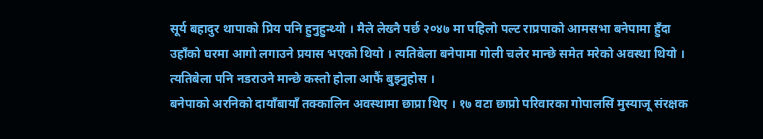सूर्य बहादुर थापाको प्रिय पनि हुनुहुन्थ्यो । मैले लेख्नै पर्छ २०४७ मा पहिलो पल्ट राप्रपाको आमसभा बनेपामा हुँदा उहाँको घरमा आगो लगाउने प्रयास भएको थियो । त्यतिबेला बनेपामा गोली चलेर मान्छे समेत मरेको अवस्था थियो । त्यतिबेला पनि नडराउने मान्छे कस्तो होला आफैं बुझ्नुहोस ।
बनेपाको अरनिको दायाँबायाँ तक्कालिन अवस्थामा छाप्रा थिए । १७ वटा छाप्रो परिवारका गोपालसिं मुस्याजू संरक्षक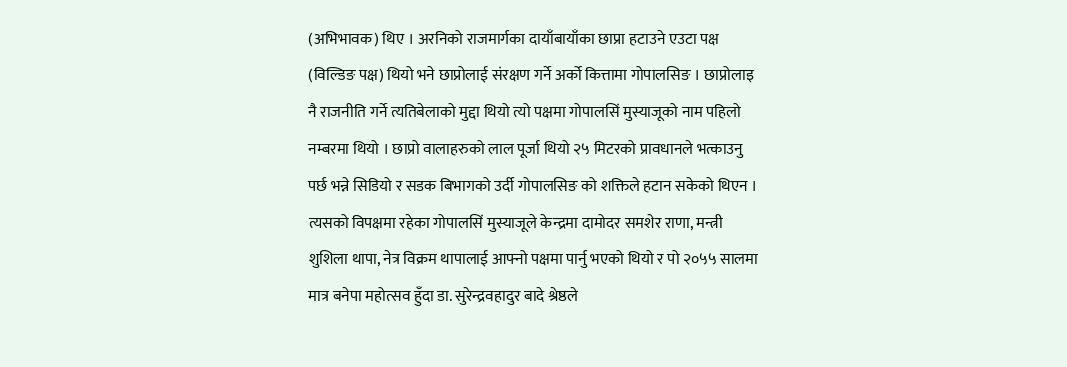(अभिभावक) थिए । अरनिको राजमार्गका दायाँबायाँका छाप्रा हटाउने एउटा पक्ष (विल्डिङ पक्ष) थियो भने छाप्रोलाई संरक्षण गर्ने अर्को कित्तामा गोपालसिङ । छाप्रोलाइ नै राजनीति गर्ने त्यतिबेलाको मुद्दा थियो त्यो पक्षमा गोपालसिं मुस्याजूको नाम पहिलो नम्बरमा थियो । छाप्रो वालाहरुको लाल पूर्जा थियो २५ मिटरको प्रावधानले भत्काउनु पर्छ भन्ने सिडियो र सडक बिभागको उर्दी गोपालसिङ को शक्तिले हटान सकेको थिएन । त्यसको विपक्षमा रहेका गोपालसिं मुस्याजूले केन्द्रमा दामोदर समशेर राणा, मन्त्री शुशिला थापा, नेत्र विक्रम थापालाई आफ्नो पक्षमा पार्नु भएको थियो र पो २०५५ सालमा मात्र बनेपा महोत्सव हुँदा डा. सुरेन्द्रवहादुर बादे श्रेष्ठले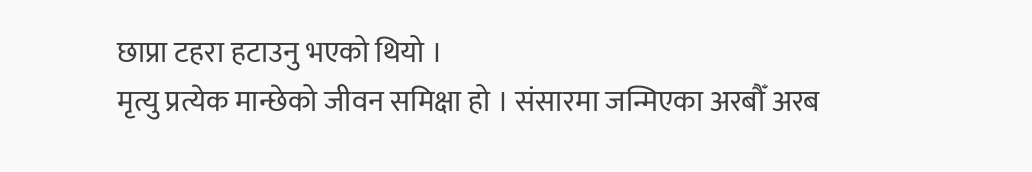छाप्रा टहरा हटाउनु भएको थियो ।
मृत्यु प्रत्येक मान्छेको जीवन समिक्षा हो । संसारमा जन्मिएका अरबौँ अरब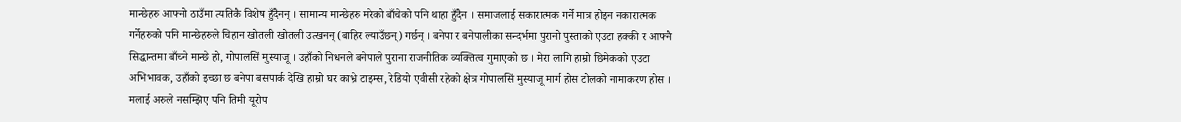मान्छेहरु आफ्नो ठाउँमा त्यतिकै विशेष हुँदैनन् । सामान्य मान्छेहरु मरेको बाँचेको पनि थाहा हुँदैन । समाजलाई सकारात्मक गर्ने मात्र होइन नकारात्मक गर्नेहरुको पनि मान्छेहरुले चिहान खोतली खोतली उत्खनन् (बाहिर ल्याउँछन्) गर्छन् । बनेपा र बनेपालीका सन्दर्भमा पुरानो पुस्ताको एउटा हक्की र आफ्नै सिद्धान्तमा बाँच्ने मान्छे हो, गोपालसिं मुस्याजू । उहाँको निधनले बनेपाले पुराना राजनीतिक व्यक्तित्व गुमाएको छ । मेरा लागि हाम्रो छिमेकको एउटा अभिभावक, उहाँको इच्छा छ बनेपा बसपार्क देखि हाम्रो घर काभ्रे टाइम्स, रेडियो एवीसी रहेको क्षेत्र गोपालसिं मुस्याजू मार्ग होस टोलको नामाकरण होस । मलाई अरुले नसम्झिए पनि तिमी यूरोप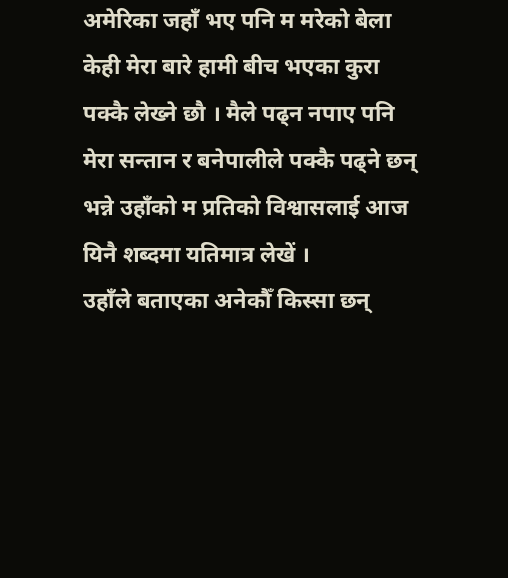अमेरिका जहाँ भए पनि म मरेको बेला केही मेरा बारे हामी बीच भएका कुरा पक्कै लेख्ने छौ । मैले पढ्न नपाए पनि मेरा सन्तान र बनेपालीले पक्कै पढ्ने छन् भन्ने उहाँको म प्रतिको विश्वासलाई आज यिनै शब्दमा यतिमात्र लेखें ।
उहाँले बताएका अनेकौँ किस्सा छन्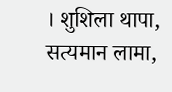। शुशिला थापा, सत्यमान लामा,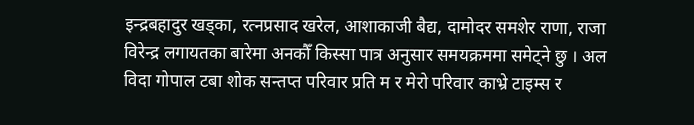इन्द्रबहादुर खड्का, रत्नप्रसाद खरेल, आशाकाजी बैद्य, दामोदर समशेर राणा, राजा विरेन्द्र लगायतका बारेमा अनकौँ किस्सा पात्र अनुसार समयक्रममा समेट्ने छु । अल विदा गोपाल टबा शोक सन्तप्त परिवार प्रति म र मेरो परिवार काभ्रे टाइम्स र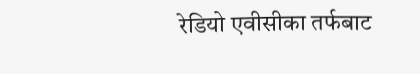रेडियो एवीसीका तर्फबाट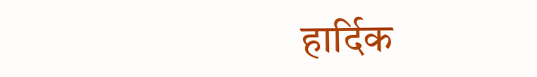हार्दिक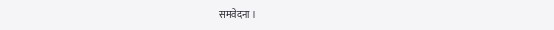समवेदना ।